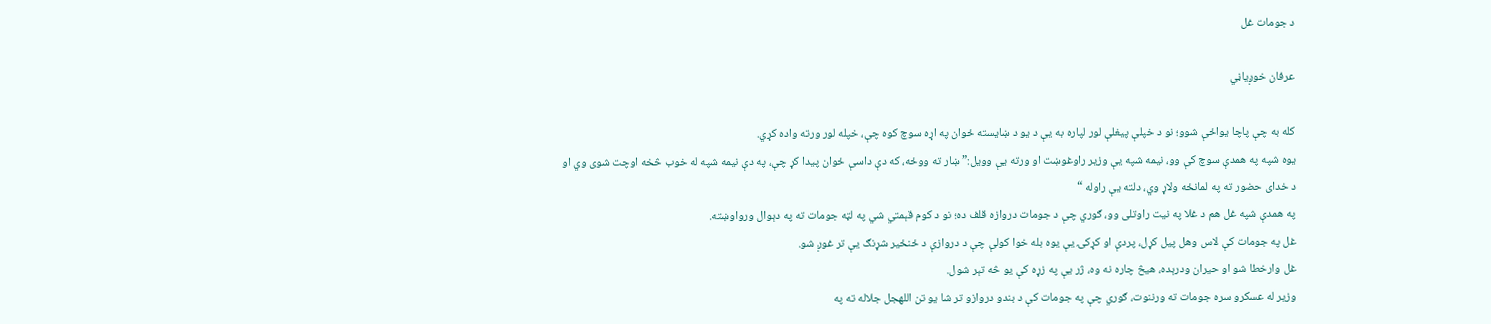د جومات غل

عرفان خوږیاڼي

کله به چې پاچا يواځې شوو؛ نو د خپلې پیغلې لور لپاره به یې د یو د ښایسته ځوان په اړه سوچ کوه چې، خپله لور ورته واده کړي.
يوه شپه په همدې سوچ کې وو، نيمه شپه يې وزير راوغوښت او ورته يې وویل:” ښار ته ووځه، که دې داسې ځوان پيدا کړ چې، په دې نيمه شپه له خوب څخه اوچت شوی وي او د خدای حضور ته په لمانځه ولاړ وي، دلته یې راوله “
په همدې شپه غل هم د غلا په نيت راوتلی وو، ګوري چې د جومات دروازه قلف ده؛ نو د کوم قېمتي شي په لټه جومات ته په دېوال ورواوښته.
غل په جومات کې لاس وهل پیل کړل، پردې او کړکۍ يې يوه بله خوا کولې چې د دروازې د ځنځير شړنګ يې تر غوږ شو.
غل وارخطا شو او حيران ودرېده، هيڅ چاره نه وه، ژر یې په زړه کې يو څه تېر شول.
وزیر له عسکرو سره جومات ته ورننوت، ګوري چې په جومات کې د بندو دروازو تر شا یو تن اللهجل جلاله ته په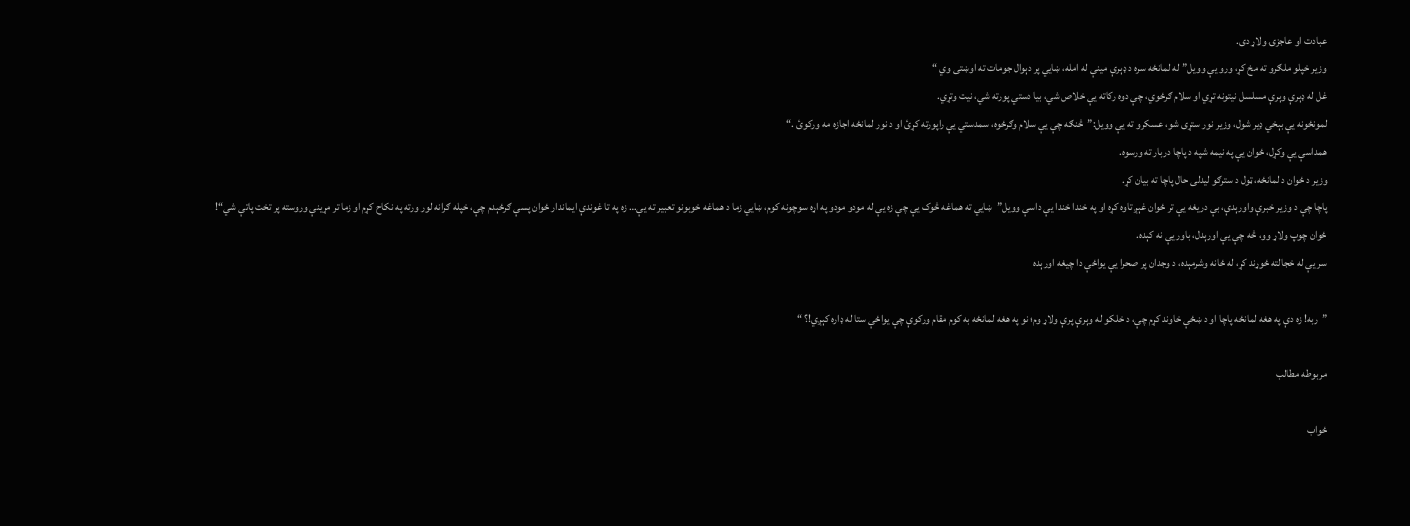عبادت او عاجزۍ ولاړ دی.
وزیر خپلو ملګرو ته مخ کړ، ورو يې وویل”له لمانځه سره د ډېرې مينې له امله، ښایي پر دېوال جومات ته اوښتی وي “
غل له ډېرې وېرې مسلسل نيتونه تړي او سلام ګرځوي، چې دوه رکاته یې خلاص شي، بیا دستي پورته شي، نیت وتړي.
لمونځونه یې بېخي ډیر شول، وزیر نور ستړی شو، عسکرو ته یې وویل:”څنګه چې یې سلام وګرځوه، سمدستي یې راپورته کړئ او د نور لمانځه اجازه مه ورکوئ .“
همداسې یې وکړل، ځوان یې په نيمه شپه د پاچا دربار ته ورسوه.
وزیر د ځوان د لمانځه، ټول د سترګو لیدلی حال پاچا ته بيان کړ.
پاچا چې د وزير خبرې واورېدې، بې دريغه يې تر ځوان غېږ تاوه کړه او په خندا خندا یې داسې وویل”ښایي ته هماغه څوک یې چې زه يې له مودو مودو په اړه سوچونه کوم، ښايي زما د هماغه خوبونو تعبير ته يې… زه په تا غوندې ایماندار ځوان پسې ګرځېدم چې، خپله ګرانه لور ورته په نکاح کړم او زما تر مړينې وروسته پر تخت پاتې شي“!
ځوان چوپ ولاړ وو، څه چې يې اورېدل، باور يې نه کېده.
سر یې له خجالته ځوړند کړ، له ځانه وشرمېده، د وجدان پر صحرا يې يواځې دا چيغه اورېده

”ربه! زه دې په هغه لمانځه پاچا او د ښځې خاوند کړم چې، د خلکو له وېرې پرې ولاړ وم؛ نو په هغه لمانځه به کوم مقام ورکوې چې يواځې ستا له ډاره کېږي!؟ “

مربوطه مطالب

ځواب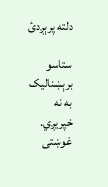دلته پرېږدئ

ستاسو برېښناليک به نه خپريږي. غوښتى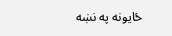ځایونه په نښه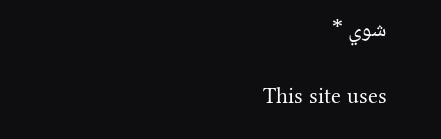شوي *

This site uses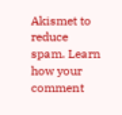Akismet to reduce spam. Learn how your comment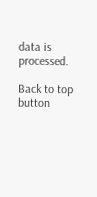data is processed.

Back to top button